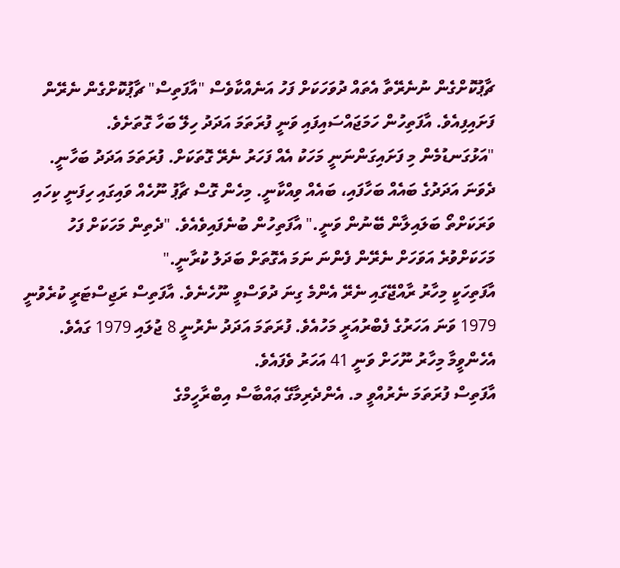ޗާޕުކޮށްގެން ނުނެރޭތާ އެތައް ދުވަހަކަށް ފަހު އަނެއްކާވެސް "އާފަތިސް" ޗާޕުކޮށްގެން ނެރޭން ފަށައިފިއެވެ. އާފަތިހުން ހަމަޖައްސައިފައި ވަނީ ފުރަތަމަ އަދަދު ހިލޭ ބަހާ ގޮތަށެވެ.
"އަޅުގަނޑުމެން މި ފަށައިގަންނަނީ މަހަކު އެއް ފަހަރު ނެރޭ ގޮތަކަށް. ފުރަތަމަ އަދަދު ބަހާނީ. ދެވަނަ އަދަދުގެ ބައެއް ބަހާފައި، ބައެއް ވިއްކާނީ. މިހެން ގޮސް ޗާޕު ނޫހެއް ވައިގައި ހިފަނީ ކިހައި ވަރަކަށްތޯ ބަލައިލާން ބޭނުން ވަނީ." އާފަތިހުން ބުނެފައިވެއެވެ. "ދެތިން މަހަކަށް ފަހު މަހަކަށްވުރެ އަވަހަށް ނެރޭން ފެންނަ ނަމަ އެގޮތަށް ބަދަލު ކުރާނީ."
އާފަތިހަކީ މިހާރު ރާއްޖޭގައި ނެރޭ އެންމެ ގިނަ ދުވަސްވީ ނޫހެނެވެ. އާފަތިސް ރަޖިސްޓަރީ ކުރެވުނީ 1979 ވަނަ އަހަރުގެ ފެބްރުއަރީ މަހުއެވެ. ފުރަތަމަ އަދަދު ނެރުނީ 8 ޖުލައި 1979 ގައެވެ. އެހެންވީމާ މިހާރު ނޫހަށް ވަނީ 41 އަހަރު ވެފައެވެ.
އާފަތިސް ފުރަތަމަ ނެރުއްވީ މ. އެންދެރިމާގޭ ޢައްބާސް އިބްރާހީމްގެ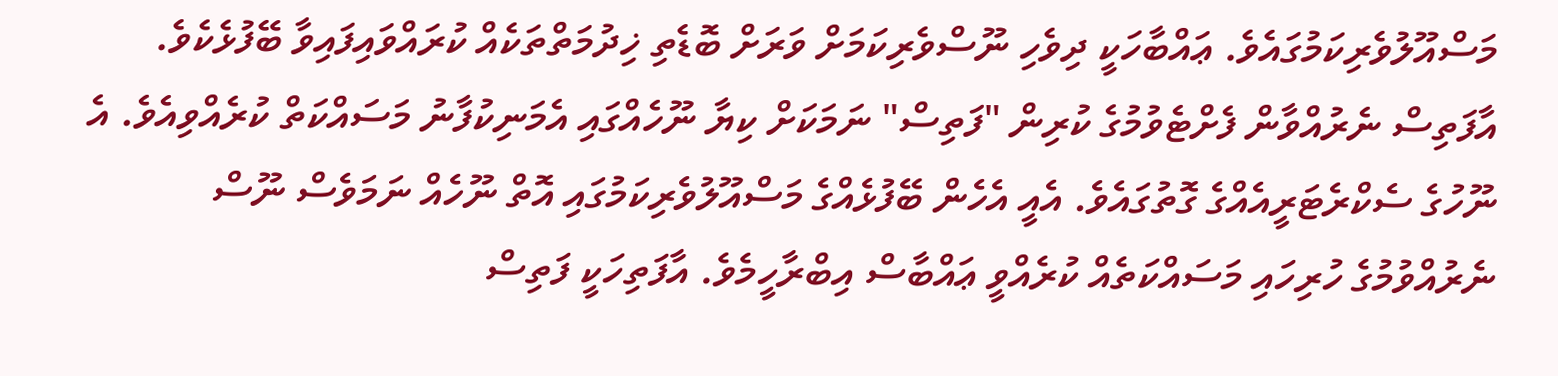މަސްއޫލުވެރިކަމުގައެވެ. ޢައްބާހަކީ ދިވެހި ނޫސްވެރިކަމަށް ވަރަށް ބޮޑެތި ޚިދުމަތްތަކެއް ކުރައްވައިފައިވާ ބޭފުޅެކެވެ. އާފަތިސް ނެރުއްވާން ފެށްޓެވުމުގެ ކުރިން "ފަތިސް" ނަމަކަށް ކިޔާ ނޫހެއްގައި އެމަނިކުފާނު މަސައްކަތް ކުރެއްވިއެވެ. އެ ނޫހުގެ ސެކްރެޓަރީއެއްގެ ގޮތުގައެވެ. އެއީ އެހެން ބޭފުޅެއްގެ މަސްއޫލުވެރިކަމުގައި އޮތް ނޫހެއް ނަމަވެސް ނޫސް ނެރުއްވުމުގެ ހުރިހައި މަސައްކަތެއް ކުރެއްވީ ޢައްބާސް އިބްރާހީމެވެ. އާފަތިހަކީ ފަތިސް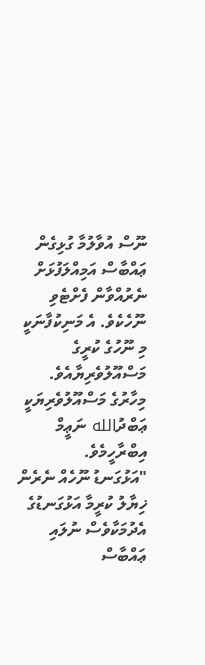ނޫސް އުވާލުމާ ގުޅިގެން ޢައްބާސް އަމިއްލަފުޅަށް ނެރުއްވާން ފެށްޓެވި ނޫހެކެވެ. އެ މަނިކުފާނަކީ މި ނޫހުގެ ކުރީގެ މަސްއޫލުވެރިޔާއެވެ. މިހާރުގެ މަސްއޫލުވެރިޔަކީ ޢަބްދުالله ނަޢީމް އިބްރާހީމެވެ.
"އަޅުގަނޑު ނޫހެއް ނެރެން ޚިޔާލު ކުރީމާ އަޅުގަނޑުގެ އެދުމަކާވެސް ނުލައި ޢައްބާސް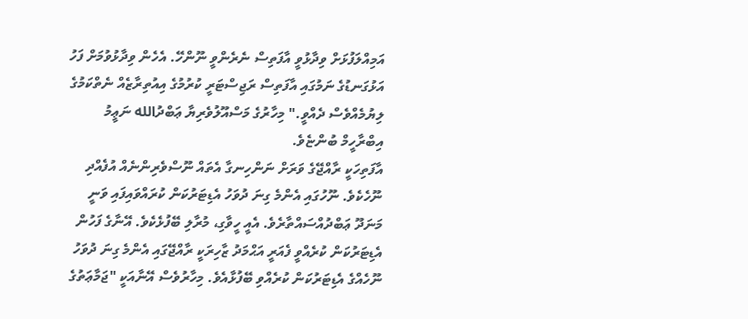އަމިއްލަފުޅަށް ވިދާޅުވީ އާފަތިސް ނެރެންވީ ނޫންހޭ. އެހެން ވިދާޅުވުމަށް ފަހު އަޅުގަނޑުގެ ނަމުގައި އާފަތިސް ރަޖިސްޓަރީ ކުރުމުގެ އިއުތިރާޒެއް ނެތްކަމުގެ ލިޔުމެއްވެސް ދެއްވީ." މިހާރުގެ މަސްއޫލުވެރިޔާ ޢަބްދުالله ނަޢީމު އިބްރާހީމް ބުންޏެވެ.
އާފަތިހަކީ ރާއްޖޭގެ ވަރަށް ނަންހިނގާ އެތައް ނޫސްވެރިންނެއް އުފެއްދި ނޫހެކެވެ. ނޫހުގައި އެންމެ ގިނަ ދުވަހު އެޑިޓަރުކަން ކުރައްވައިފައި ވަނީ މަނަދޫ ޢަބްދުއްސައްތާރެވެ. އެއީ ހީވާގި، މުރާލި ބޭފުޅެކެވެ. އޭނާގެ ފަހުން އެޑިޓަރުކަން ކުރެއްވީ ފެއަރީ އަޙްމަދު ޒާހިރަކީ ރާއްޖޭގައި އެންމެ ގިނަ ދުވަހު ނޫހެއްގެ އެޑިޓަރުކަން ކުރެއްވި ބޭފުޅާއެވެ. މިހާރުވެސް އޭނާއަކީ "ޖަމާޢަތުގެ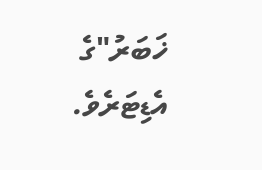ޚަބަރު"ގެ އެޑިޓަރެވެ.